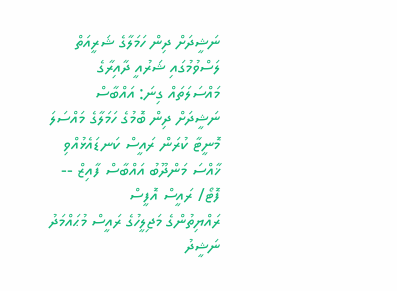ނަޝީދަށް ދިން ހަމަލާގެ ޝަރީއަތް ލަސްވުމުގައި ޝަރުއީ ދާއިރާގެ މައްސަލަތައް ގިނަ: އައްބާސް
ނަޝީދަށް ދިން ބޮމުގެ ހަމަލާގެ މައްސަލަ މޮނީޓާ ކުރަން ރައީސް ކަނޑައެޅުއްވި ޚާއްސަ މަންދޫބު އައްބާސް ފާއިޒް -- ފޮޓޯ/ ރައީސް އޮފީސް
ރައްޔިތުންގެ މަޖިލީހުގެ ރައީސް މުޙައްމަދު ނަޝީދު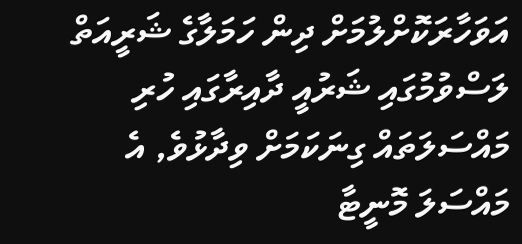އަވަހާރަކޮށްލުމަށް ދިން ހަމަލާގެ ޝަރީއަތް ލަސްވުމުގައި ޝަރުއީ ދާއިރާގައި ހުރި މައްސަލަތައް ގިނަކަމަށް ވިދާޅުވެ, އެ މައްސަލަ މޮނީޓާ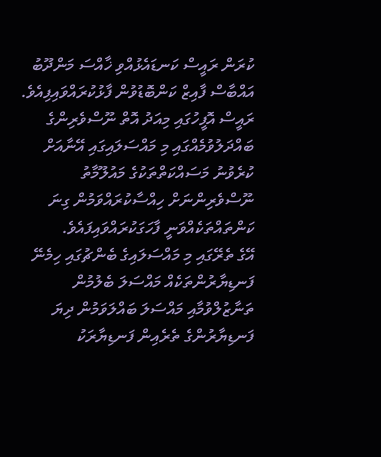ކުރަން ރައީސް ކަނޑައެޅުއްވި ޚާއްސަ މަންދޫބު އައްބާސް ފާއިޒް ކަންބޮޑުވުން ފާޅުކުރައްވައިފިއެވެ.
ރައީސް އޮފީހުގައި މިއަދު އޮތް ނޫސްވެރިންގެ ބައްދަލުވުމެއްގައި މި މައްސަލައިގައި އޭނާއަށް ކުރެވުނު މަސައްކަތްތަކުގެ މައުލޫމާތު ނޫސްވެރިންނަށް ހިއްސާކުރައްވަމުން ގިނަ ކަންތައްތަކެއްވަނީ ފާހަގަކުރައްވައިފައެވެ.
އޭގެ ތެރޭގައި މި މައްސަލައިގެ ބެންޗުގައި ހިމެނޭ ފަނޑިޔާރުންތަކެއް މައްސަލަ ބެލުމުން ތަނާޒުލްވުމާއި މައްސަލަ ބައްލަވަމުން ދިޔަ ފަނޑިޔާރުންގެ ތެރެއިން ފަނޑިޔާރަކު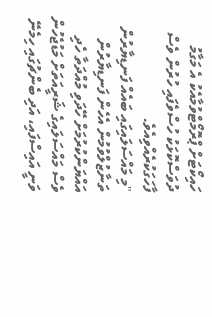ހައިކޯޓަށް ޕްރޮމޯޓްވުމާއެކު އެ މަގާމު ދުވަސްކޮޅަކު ހުސްވެފައި ހުރުން ވެސް ފާހަގަކުރެއްވިއެވެ.
"މި މައްސަލައިގައި ބައެއް ފަނޑިޔާރުން ތަނާޒުލްވުމުން އެހެން ފަނޑިޔާރުން އައްޔަންކުރުމަށް ހޭދަވި މުއްދަތާ ހެދި ވެސް މައްސަލައިގެ ޝަރީއަތަށް މަޑުޖެހުން ވަނީ އައިސްފައި، އަދި ބެންޗުގައި ހިމެނޭ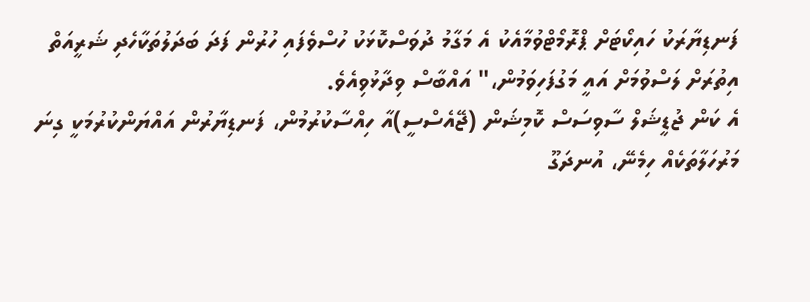ފަނޑިޔާރަކު ހައިކޯޓަށް ޕްރޮމޯޓްވުމާއެކު އެ މަގާމު ދުވަސްކޮޅަކު ހުސްވެފައި ހުރުން ފަދަ ބަދަލުތަކާހެދި ޝަރީއަތް އިތުރަށް ލަސްވުމަށް އައީ މަގުފަހިވަމުން،" އައްބާސް ވިދާޅުވިއެވެ.
އެ ކަން ޖުޑީޝަލް ސާވިސަސް ކޮމިޝަން (ޖޭއެސްސީ)އާ ހިއްސާކުރުމުން، ފަނޑިޔާރުން އައްޔަންކުރުމަކީ ގިނަ މަރުހަލާތަކެއް ހިމެނޭ، އުނދަގޫ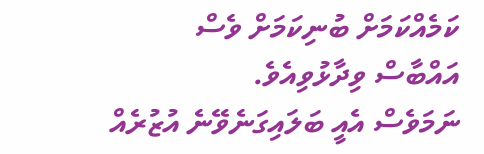ކަމެއްކަމަށް ބުނިކަމަށް ވެސް އައްބާސް ވިދާޅުވިއެވެ.
ނަމަވެސް އެއީ ބަލައިގަނެވޭނެ އުޒުރެއް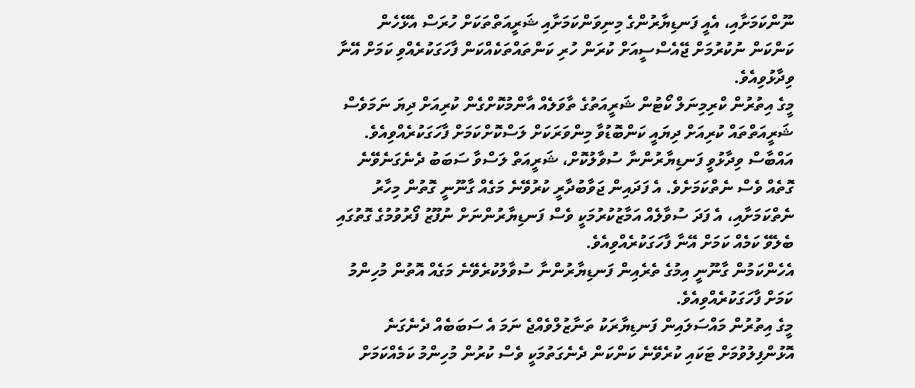ނޫންކަމަށާއި، އެއީ ފަނޑިޔާރުންގެ މިނިވަންކަމަށާއި ޝަރީއަތްތަކަށް ހުރަސް އެޅޭހެން ކަންކަން ނުކުރުމަށް ޖޭއެސްސީއަށް ކުރަން ހުރި ކަންތައްތަކެއްކަން ފާހަގަކުރެއްވި ކަމަށް އޭނާ ވިދާޅުވިއެވެ.
މީގެ އިތުރުން ކްރިމިނަލް ކޯޓުން ޝަރީއަތުގެ ތާވަލެއް އާންމުކޮށްގެން ކުރިއަށް ދިޔަ ނަމަވެސް ޝަރީއަތްތައް ކުރިއަށް ދިޔައީ ކަންބޮޑުވާ މިންވަރަކަށް ލަސްކޮށްކަމަށް ފާހަގަކުރެއްވިއެވެ.
އައްބާސް ވިދާޅުވީ ފަނޑިޔާރުންނާ ސުވާލުކޮށް، ޝަރީއަތް ލަސްވާ ސަބަބު ދެނެގަނެވޭނެ ގޮތެއް ވެސް ނެތްކަމަށެވެ. އެ ފަދައިން ޖަވާބުދާރީ ކުރުވޭނެ މަގެއް ގާނޫނީ ގޮތުން މިހާރު ނެތްކަމަށާއި، އެ ފަދަ ސުވާލެއް އަމާޒުކުރުމަކީ ވެސް ފަނޑިޔާރުންނަށް ނުފޫޒު ފޯރުވުމުގެ ގޮތުގައި ބެލެވޭ ކަމެއް ކަމަށް އޭނާ ފާހަގަކުރެއްވިއެވެ.
އެހެންކަމުން ގާނޫނީ އިމުގެ ތެރެއިން ފަނޑިޔާރުންނާ ސުވާލުކުރެވޭނެ މަގެއް އޮތުން މުހިންމު ކަމަށް ފާހަގަކުރެއްވިއެވެ.
މީގެ އިތުރުން މައްސަލައިން ފަނޑިޔާރަކު ތަނާޒުލްވެއްޖެ ނަމަ އެ ސަބަބެއް ދެނެގަނެ އޮޅުންފިލުވުމަށް ޓަކައި ކުރެވޭނެ ކަންކަން ދެނެގަތުމަކީ ވެސް ކުރުން މުހިންމު ކަމެއްކަމަށް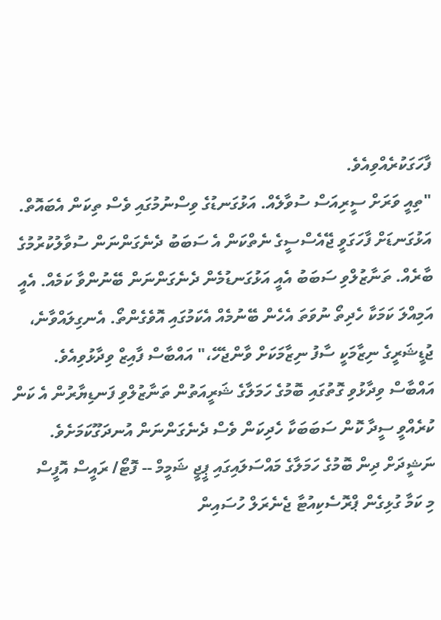ފާހަގަކުރެއްވިއެވެ.
"ތިއީ ވަރަށް ސީރިއަސް ސުވާލެއް. އަޅުގަނޑުގެ ވިސްނުމުގައި ވެސް ތިކަން އެބައޮތް. އަޅުގަނޑަށް ފާހަގަވީ ޖޭއެސްސީގެ ނެތްކަން އެ ސަބަބު ދެނެގަންނަން ސުވާލުކުރުމުގެ ބާރެއް. ތަނާޒުލްވި ސަބަބު އެއީ އަޅުގަނޑުމެން ދެނެގަންނަން ބޭނުންވާ ކަމެއް. އެއީ އަމިއްލަ ކަމަކާ ހެދިތޯ ނުވަތަ އެހެން ބޭނުމެއް އެކަމުގައި އޮވެގެންތޯ. އެނގިލައްވާނެ، ޖުޑީޝަރީގެ ނިޒާމަކީ ސާފު ނިޒާމަކަށް ވާންޖެހޭ،" އައްބާސް ފާއިޒް ވިދާޅުވިއެވެ.
އައްބާސް ވިދާޅުވި ގޮތުގައި ބޮމުގެ ހަމަލާގެ ޝަރީއަތުން ތަނާޒުލްވި ފަނޑިޔާރުން އެ ކަން ކުރެއްވީ ސީދާ ކޮން ސަބަބަކާ ހެދިކަން ވެސް ދެނެގަންނަން އުނދަގޫކަމަށެވެ.
ނަޝީދަށް ދިން ބޮމުގެ ހަމަލާގެ މައްސަލައިގައި ޕީޖީ ޝަމީމް -- ފޮޓޯ/ ރައީސް އޮފީސް
މި ކަމާ ގުޅިގެން ޕްރޮސެކިއުޓާ ޖެނެރަލް ހުސައިން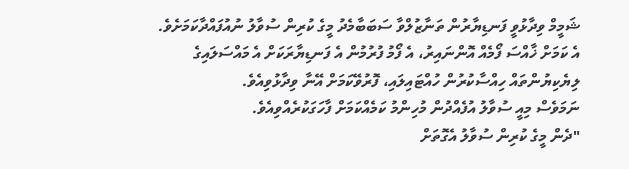ޝަމީމް ވިދާޅުވީ ފަނޑިޔާރުން ތަނާޒުލްވާ ސަބަބާމެދު މީގެ ކުރިން ސުވާލު ނުއުފައްދާކަމަށެވެ.
އެ ކަމަށް ޚާއްސަ ފޯމެއް އޮންނައިރު، އެ ފޯމު ފުރުމުން އެ ފަނޑިޔާރަކަށް އެ މައްސަލައިގެ ލިޔެކިޔުންތައް ހިއްސާކުރުން ހުއްޓައިލައި، ފޮރުވޭކަމަށް އޭނާ ވިދާޅުވިއެވެ.
ނަމަވެސް މިއީ ސުވާލު އުފެއްދުން މުހިންމު ކަމެއްކަމަށް ފާހަގަކުރެއްވިއެވެ.
"ދެން މީގެ ކުރިން ސުވާލު އެގޮތަށް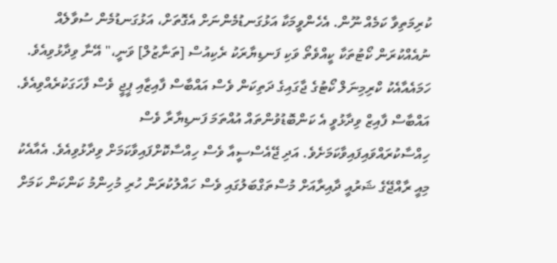ކުރިމަތިވާ ކަމެއް ނޫން. އެހެންވީމަކާ އަޅުގަނޑުމެންނަށް އެގޮތަށް، އަޅުގަނޑުމެން ސުވާލެއް ނުއެއްކުރަން ކޯޓުތަކާ ކީއްވެތޯ ވަކި ފަނޑިޔާރަކު ރެކިއުސް [ތަނާޒުލް] ވަނީ،" އޭނާ ވިދާޅުވިއެވެ.
ހަމައެއާއެކު ކްރިމިނަލް ކޯޓުގެ ޖާގައިގެ ދަތިކަން ވެސް އައްބާސް ފާއިޒާއި ޕީޖީ ވެސް ފާހަގަކުރެއްވިއެވެ.
އައްބާސް ފާއިޒް ވިދާޅުވީ އެ ކަންބޮޑުވުންތައް އުއްތަމަ ފަނޑިޔާރާ ވެސް ހިއްސާކުރައްވައިފައިވާކަމަށެވެ. އަދި ޖޭއެސްސީއާ ވެސް ހިއްސާކޮށްފައިވާކަމަށް ވިދާޅުވިއެވެ. އެއާއެކު މިއީ ރާއްޖޭގެ ޝަރުއީ ދާއިރާއަށް މުސްތަގްބަލުގައި ވެސް ހައްލުކުރަން ހުރި މުހިންމު ކަންކަން ކަމަށް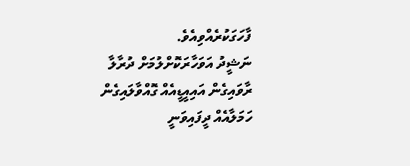ފާހަގަކުރެއްވިއެވެ.
ނަޝީދު އަވަހާރަކޮށްލުމަށް ދުރާލާ ރާވައިގެން އައިއީޑީއެއް ގޮއްވާލައިގެން ހަމަލާއެއް ދީފައިވަނީ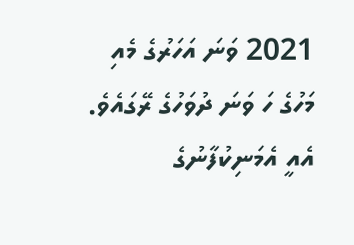2021 ވަނަ އަހަރުގެ މެއި މަހުގެ ހަ ވަނަ ދުވަހުގެ ރޭގައެވެ. އެއީ އެމަނިކުފާނުގެ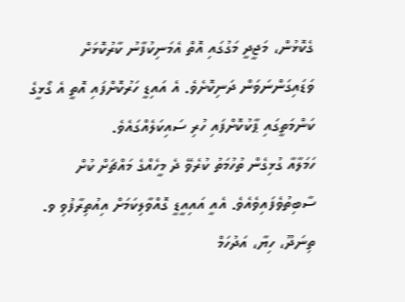ގެކޮޅުން، މަޖީދީ މަގުގައި އޮތް އެމަނިކުފާނު ކާރުކޮޅަށް ވަޑައިގަންނަވަން ދަނިކޮށެވެ. އެ އައިޑީ ހަރުކޮށްފައި އޮތީ އެ ގޯޅީގެ ކަންމަތީގައި ޕާކުކޮށްފައި ހުރި ސައިކަލެއްގައެވެ.
ހަމަލާއާ ގުޅިގެން ތުހުމަތު ކުރެވޭ ދެ މީހެއްގެ މައްޗަށް ކުށް ސާބިތުވެފައިވެއެވެ. އެއީ އައިއީޑީ ގޮއްވާލިކަމަށް އިއުތިރާފުވި ވ. ތިނަދޫ، ހިޔާ، އަދުހަމް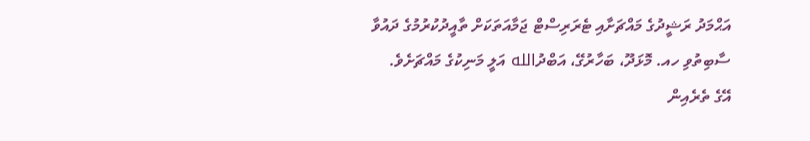އަޙްމަދު ރަޝީދުގެ މައްޗަށާއި ޓެރަރިސްޓް ޖަމާއަތަކަށް ތާއީދުކުރުމުގެ ދައުވާ ސާބިތުވި ހއ. މޮޅަދޫ، ބަހާރުގޭ، އަބްދުالله އަލީ މަނިކުގެ މައްޗަށެވެ.
އޭގެ ތެރެއިން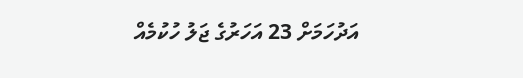އަދުހަމަށް 23 އަހަރުގެ ޖަލު ހުކުމެއް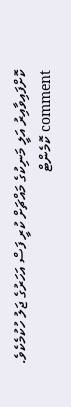ކޮށްފައިވާއިރު އަލީ މަނިކުގެ މައްޗަށް ކުރީ ފަސް އަހަރުގެ ޖަލު ހުކުމެކެވެ.
comment ކޮމެންޓް